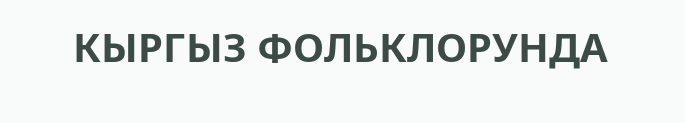КЫРГЫЗ ФОЛЬКЛОРУНДА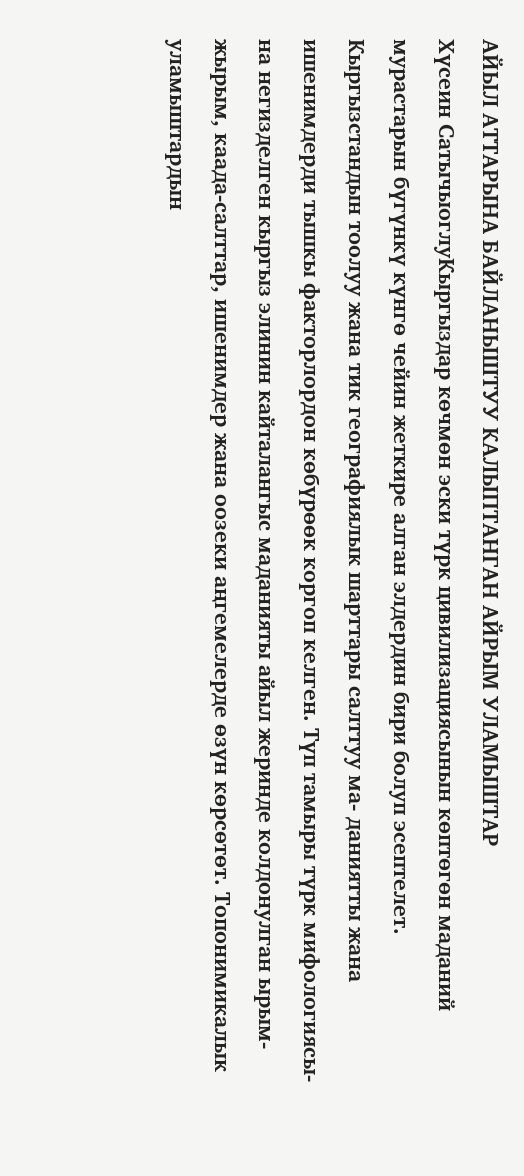АЙЫЛ АТТАРЫНА БАЙЛАНЫШТУУ КАЛЫПТАНГАН АЙРЫМ УЛАМЫШТАР
Хүсеин СатычыоглуКыргыздар көчмөн эски түрк цивилизациясынын көптөгөн маданий мурастарын бүгүнкү күнгө чейин жеткире алган элдердин бири болуп эсептелет. Кыргызстандын тоолуу жана тик географиялык шарттары салттуу ма- даниятты жана ишенимдерди тышкы факторлордон көбүрөөк коргоп келген. Түп тамыры түрк мифологиясы- на негизделген кыргыз элинин кайталангыс маданияты айыл жеринде колдонулган ырым-жырым, каада-салттар, ишенимдер жана оозеки аңгемелерде өзүн көрсөтөт. Топонимикалык уламыштардын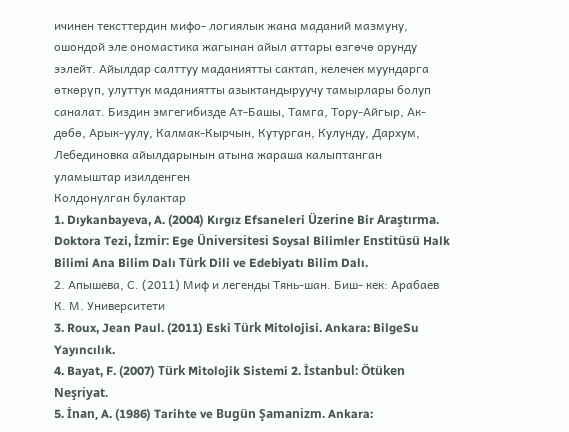ичинен тексттердин мифо- логиялык жана маданий мазмуну, ошондой эле ономастика жагынан айыл аттары өзгөчө орунду ээлейт. Айылдар салттуу маданиятты сактап, келечек муундарга өткөрүп, улуттук маданиятты азыктандыруучу тамырлары болуп саналат. Биздин эмгегибизде Ат-Башы, Тамга, Тору-Айгыр, Ак-дөбө, Арык-уулу, Калмак-Кырчын, Кутурган, Кулунду, Дархум, Лебединовка айылдарынын атына жараша калыптанган уламыштар изилденген
Колдонулган булактар
1. Dıykanbayeva, A. (2004) Kırgız Efsaneleri Üzerine Bir Araştırma. Doktora Tezi, İzmir: Ege Üniversitesi Soysal Bilimler Enstitüsü Halk Bilimi Ana Bilim Dalı Türk Dili ve Edebiyatı Bilim Dalı.
2. Апышева, С. (2011) Миф и легенды Тянь-шан. Биш- кек: Арабаев К. М. Университети
3. Roux, Jean Paul. (2011) Eski Türk Mitolojisi. Ankara: BilgeSu Yayıncılık.
4. Bayat, F. (2007) Türk Mitolojik Sistemi 2. İstanbul: Ötüken Neşriyat.
5. İnan, A. (1986) Tarihte ve Bugün Şamanizm. Ankara: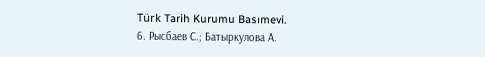Türk Tarih Kurumu Basımevi.
6. Рысбаев С.; Батыркулова А.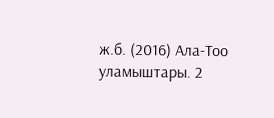ж.б. (2016) Ала-Тоо уламыштары. 2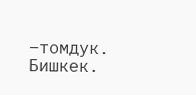–томдук. Бишкек.